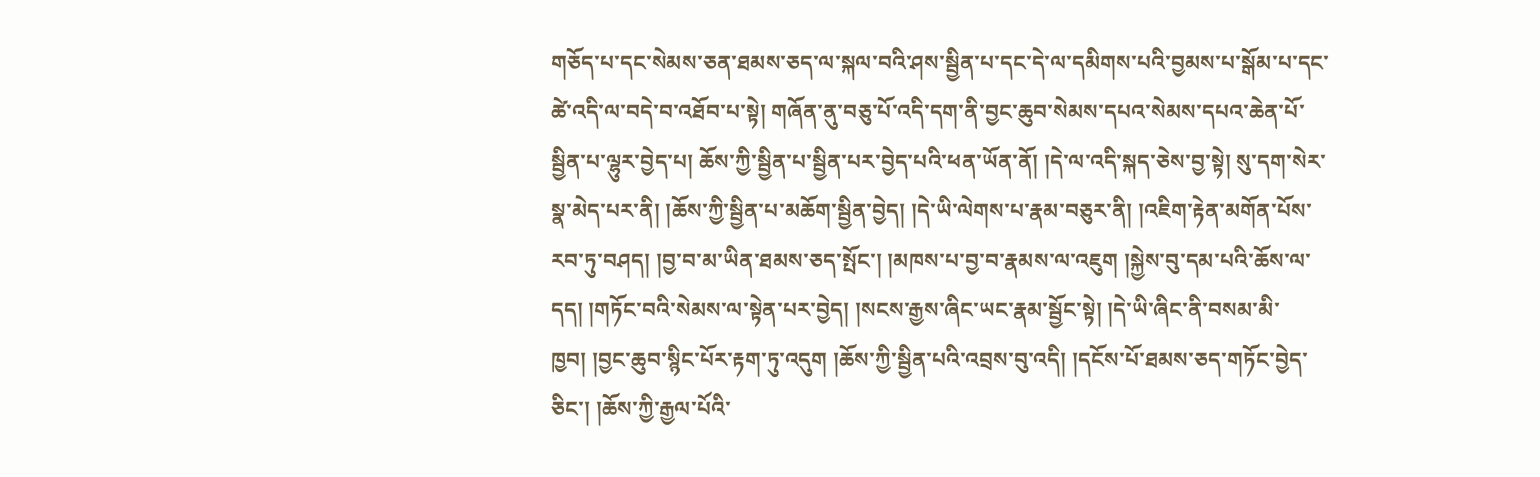གཅོད་པ་དང་སེམས་ཅན་ཐམས་ཅད་ལ་སྐལ་བའི་ཤས་སྦྱིན་པ་དང་དེ་ལ་དམིགས་པའི་བྱམས་པ་སྒོམ་པ་དང་ཚེ་འདི་ལ་བདེ་བ་འཐོབ་པ་སྟེ། གཞོན་ནུ་བཅུ་པོ་འདི་དག་ནི་བྱང་ཆུབ་སེམས་དཔའ་སེམས་དཔའ་ཆེན་པོ་སྦྱིན་པ་ལྷུར་བྱེད་པ། ཆོས་ཀྱི་སྦྱིན་པ་སྦྱིན་པར་བྱེད་པའི་ཕན་ཡོན་ནོ། །དེ་ལ་འདི་སྐད་ཅེས་བྱ་སྟེ། སུ་དག་སེར་སྣ་མེད་པར་ནི། །ཆོས་ཀྱི་སྦྱིན་པ་མཆོག་སྦྱིན་བྱེད། །དེ་ཡི་ལེགས་པ་རྣམ་བཅུར་ནི། །འཇིག་རྟེན་མགོན་པོས་རབ་ཏུ་བཤད། །བྱ་བ་མ་ཡིན་ཐམས་ཅད་སྤོང་། །མཁས་པ་བྱ་བ་རྣམས་ལ་འཇུག །སྐྱེས་བུ་དམ་པའི་ཆོས་ལ་དད། །གཏོང་བའི་སེམས་ལ་སྟེན་པར་བྱེད། །སངས་རྒྱས་ཞིང་ཡང་རྣམ་སྦྱོང་སྟེ། །དེ་ཡི་ཞིང་ནི་བསམ་མི་ཁྱབ། །བྱང་ཆུབ་སྙིང་པོར་རྟག་ཏུ་འདུག །ཆོས་ཀྱི་སྦྱིན་པའི་འབྲས་བུ་འདི། །དངོས་པོ་ཐམས་ཅད་གཏོང་བྱེད་ཅིང་། །ཆོས་ཀྱི་རྒྱལ་པོའི་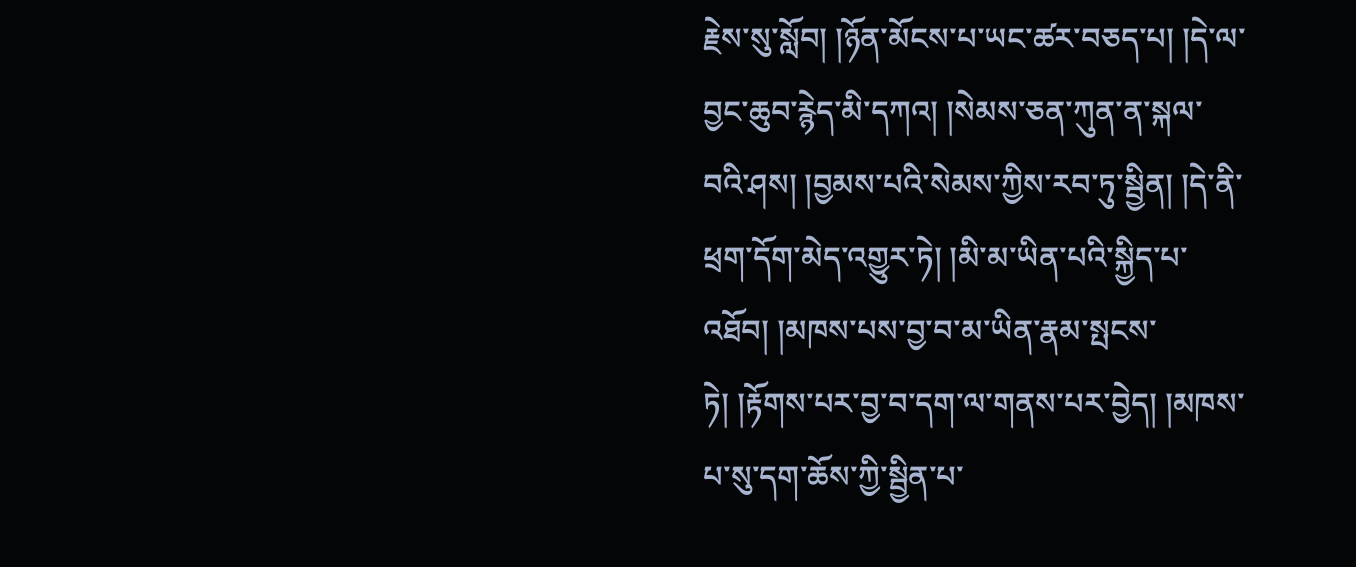རྗེས་སུ་སློབ། །ཉོན་མོངས་པ་ཡང་ཚར་བཅད་པ། །དེ་ལ་བྱང་ཆུབ་རྙེད་མི་དཀའ། །སེམས་ཅན་ཀུན་ན་སྐལ་བའི་ཤས། །བྱམས་པའི་སེམས་ཀྱིས་རབ་ཏུ་སྦྱིན། །དེ་ནི་ཕྲག་དོག་མེད་འགྱུར་ཏེ། །མི་མ་ཡིན་པའི་སྐྱིད་པ་འཐོབ། །མཁས་པས་བྱ་བ་མ་ཡིན་རྣམ་སྤངས་ཏེ། །རྟོགས་པར་བྱ་བ་དག་ལ་གནས་པར་བྱེད། །མཁས་པ་སུ་དག་ཆོས་ཀྱི་སྦྱིན་པ་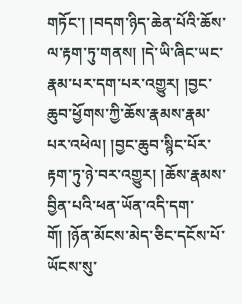གཏོང་། །བདག་ཉིད་ཆེན་པོའི་ཆོས་ལ་རྟག་ཏུ་གནས། །དེ་ཡི་ཞིང་ཡང་རྣམ་པར་དག་པར་འགྱུར། །བྱང་ཆུབ་ཕྱོགས་ཀྱི་ཆོས་རྣམས་རྣམ་པར་འཕེལ། །བྱང་ཆུབ་སྙིང་པོར་རྟག་ཏུ་ཉེ་བར་འགྱུར། །ཆོས་རྣམས་བྱིན་པའི་ཕན་ཡོན་འདི་དག་གོ། །ཉོན་མོངས་མེད་ཅིང་དངོས་པོ་ཡོངས་སུ་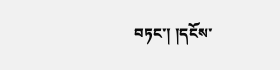བཏང་། །དངོས་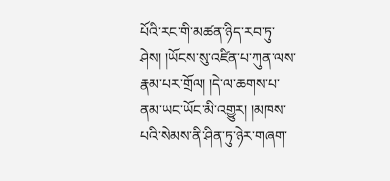པོའི་རང་གི་མཚན་ཉིད་རབ་ཏུ་ཤེས། །ཡོངས་སུ་འཛིན་པ་ཀུན་ལས་རྣམ་པར་གྲོལ། །དེ་ལ་ཆགས་པ་ནམ་ཡང་ཡོང་མི་འགྱུར། །མཁས་པའི་སེམས་ནི་ཤིན་ཏུ་ཉེར་གཞག་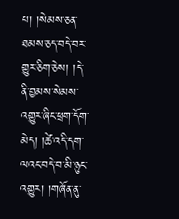པ། །སེམས་ཅན་ཐམས་ཅད་བདེ་བར་གྱུར་ཅིག་ཅེས། །དེ་ནི་བྱམས་སེམས་འགྱུར་ཞིང་ཕྲག་དོག་མེད། །ཚེ་འདི་དག་ལའང་བདེ་བ་མི་ཉུང་འགྱུར། །གཞོན་ནུ་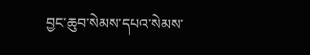བྱང་ཆུབ་སེམས་དཔའ་སེམས་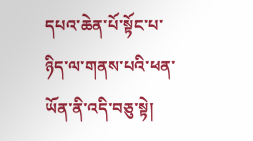དཔའ་ཆེན་པོ་སྟོང་པ་ཉིད་ལ་གནས་པའི་ཕན་ཡོན་ནི་འདི་བཅུ་སྟེ།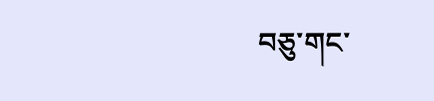བཅུ་གང་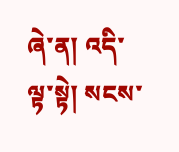ཞེ་ན། འདི་ལྟ་སྟེ། སངས་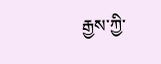རྒྱས་ཀྱི་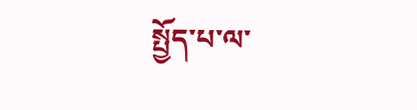སྤྱོད་པ་ལ་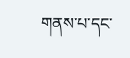གནས་པ་དང་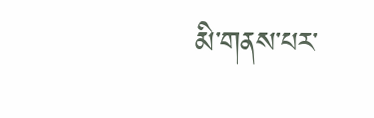མི་གནས་པར་